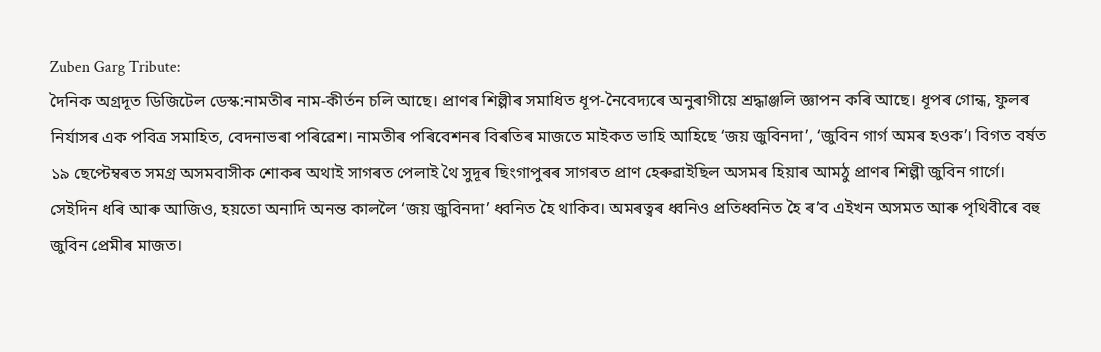Zuben Garg Tribute:
দৈনিক অগ্ৰদূত ডিজিটেল ডেস্ক:নামতীৰ নাম-কীৰ্তন চলি আছে। প্ৰাণৰ শিল্পীৰ সমাধিত ধূপ-নৈবেদ্যৰে অনুৰাগীয়ে শ্রদ্ধাঞ্জলি জ্ঞাপন কৰি আছে। ধূপৰ গোন্ধ, ফুলৰ নিৰ্যাসৰ এক পবিত্র সমাহিত, বেদনাভৰা পৰিৱেশ। নামতীৰ পৰিবেশনৰ বিৰতিৰ মাজতে মাইকত ভাহি আহিছে ‘জয় জুবিনদা’, ‘জুবিন গাৰ্গ অমৰ হওক’। বিগত বৰ্ষত ১৯ ছেপ্টেম্বৰত সমগ্র অসমবাসীক শোকৰ অথাই সাগৰত পেলাই থৈ সুদূৰ ছিংগাপুৰৰ সাগৰত প্রাণ হেৰুৱাইছিল অসমৰ হিয়াৰ আমঠু প্ৰাণৰ শিল্পী জুবিন গার্গে। সেইদিন ধৰি আৰু আজিও, হয়তো অনাদি অনন্ত কাললৈ ‘জয় জুবিনদা’ ধ্বনিত হৈ থাকিব। অমৰত্বৰ ধ্বনিও প্রতিধ্বনিত হৈ ৰ’ব এইখন অসমত আৰু পৃথিবীৰে বহু জুবিন প্ৰেমীৰ মাজত।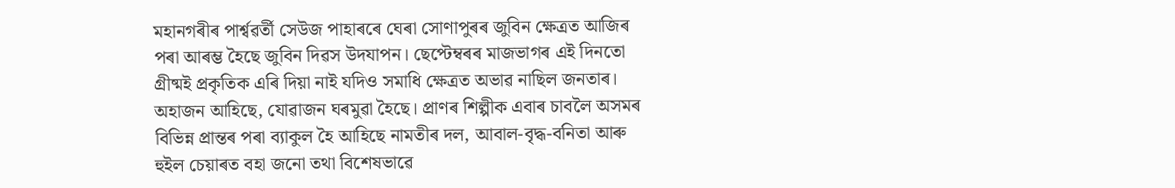মহানগৰীৰ পার্শ্বৱর্তী সেউজ পাহাৰৰে ঘেৰা সোণাপুৰৰ জুবিন ক্ষেত্ৰত আজিৰ পৰা আৰম্ভ হৈছে জুবিন দিৱস উদযাপন। ছেপ্টেম্বৰৰ মাজভাগৰ এই দিনতো গ্রীষ্মই প্রকৃতিক এৰি দিয়া নাই যদিও সমাধি ক্ষেত্রত অভাৱ নাছিল জনতাৰ। অহাজন আহিছে, যোৱাজন ঘৰমুৱা হৈছে। প্ৰাণৰ শিল্পীক এবাৰ চাবলৈ অসমৰ বিভিন্ন প্ৰান্তৰ পৰা ব্যাকুল হৈ আহিছে নামতীৰ দল, আবাল-বৃদ্ধ-বনিতা আৰু হুইল চেয়াৰত বহা জনো তথা বিশেষভাৱে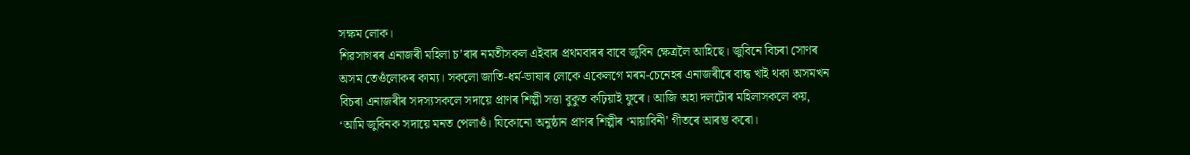সক্ষম লোক।
শিৱসাগৰৰ এনাজৰী মহিলা চ’ৰাৰ নমতীসকল এইবাৰ প্ৰথমবাৰৰ বাবে জুবিন ক্ষেত্রলৈ আহিছে। জুবিনে বিচৰা সোণৰ অসম তেওঁলোকৰ কাম্য। সকলো জাতি-ধর্ম-ভাষাৰ লোকে একেলগে মৰম-চেনেহৰ এনাজৰীৰে বান্ধ খাই থকা অসমখন বিচৰা এনাজৰীৰ সদস্যসকলে সদায়ে প্ৰাণৰ শিল্পী সত্তা বুকুত কঢ়িয়াই ফুৰে। আজি অহা দলটোৰ মহিলাসকলে কয়, ‘আমি জুবিনক সদায়ে মনত পেলাওঁ। যিকোনো অনুষ্ঠান প্ৰাণৰ শিল্পীৰ ‘মায়াবিনী’ গীতৰে আৰম্ভ কৰো।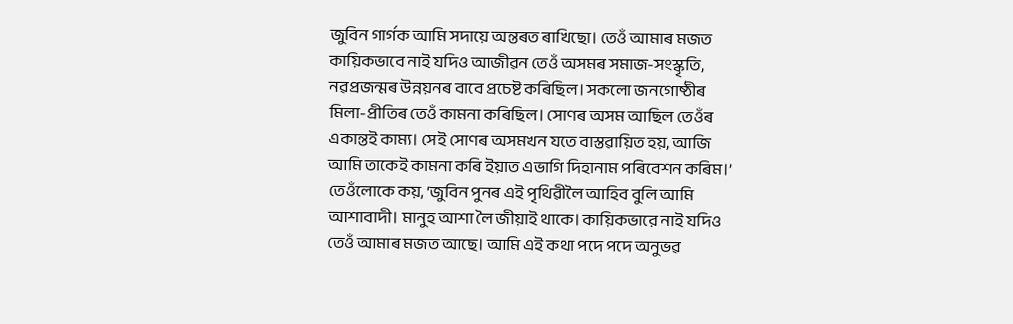জুবিন গাৰ্গক আমি সদায়ে অন্তৰত ৰাখিছো। তেওঁ আমাৰ মজত কায়িকভাবে নাই যদিও আজীৱন তেওঁ অসমৰ সমাজ-সংস্কৃতি, নৱপ্ৰজন্মৰ উন্নয়নৰ বাবে প্রচেষ্ট কৰিছিল। সকলো জনগোষ্ঠীৰ মিলা-প্ৰীতিৰ তেওঁ কামনা কৰিছিল। সোণৰ অসম আছিল তেওঁৰ একান্তই কাম্য। সেই সোণৰ অসমখন যতে বাস্তৱায়িত হয়, আজি আমি তাকেই কামনা কৰি ইয়াত এভাগি দিহানাম পৰিবেশন কৰিম।’ তেওঁলোকে কয়, ‘জুবিন পুনৰ এই পৃথিৱীলৈ আহিব বুলি আমি আশাবাদী। মানুহ আশা লৈ জীয়াই থাকে। কায়িকভারে নাই যদিও তেওঁ আমাৰ মজত আছে। আমি এই কথা পদে পদে অনুভৱ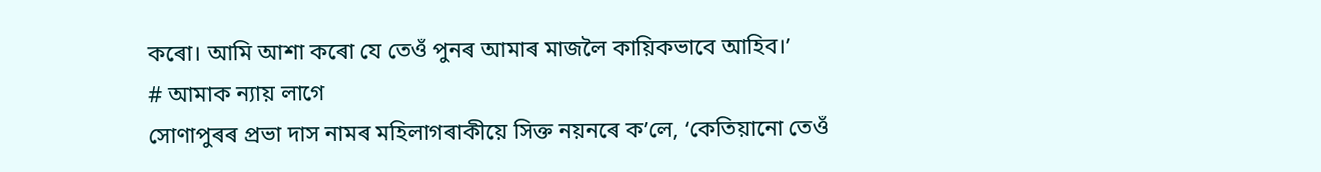কৰো। আমি আশা কৰো যে তেওঁ পুনৰ আমাৰ মাজলৈ কায়িকভাবে আহিব।’
# আমাক ন্যায় লাগে
সোণাপুৰৰ প্ৰভা দাস নামৰ মহিলাগৰাকীয়ে সিক্ত নয়নৰে ক’লে, ‘কেতিয়ানো তেওঁ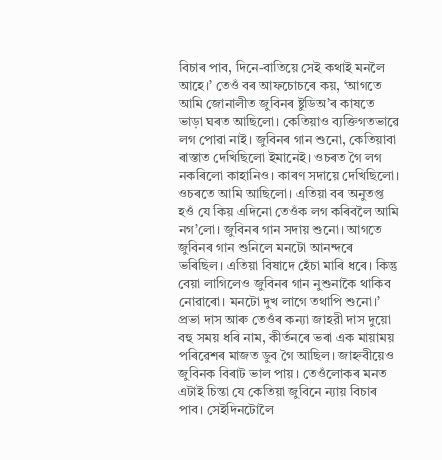বিচাৰ পাব, দিনে-বাতিয়ে সেই কথাই মনলৈ আহে।’ তেওঁ বৰ আফচোচৰে কয়, ‘আগতে আমি জোনালীত জুবিনৰ ষ্টুডিঅ’ৰ কাষতে ভাড়া ঘৰত আছিলো। কেতিয়াও ব্যক্তিগতভাৱে লগ পোৱা নাই। জুবিনৰ গান শুনো, কেতিয়াবা ৰাস্তাত দেখিছিলো ইমানেই। ওচৰত গৈ লগ নকৰিলো কাহানিও। কাৰণ সদায়ে দেখিছিলো। ওচৰতে আমি আছিলো। এতিয়া বৰ অনুতপ্ত হওঁ যে কিয় এদিনো তেওঁক লগ কৰিবলৈ আমি নগ’লো। জুবিনৰ গান সদায় শুনো। আগতে জুবিনৰ গান শুনিলে মনটো আনন্দৰে ভৰিছিল। এতিয়া বিষাদে হেঁচা মাৰি ধৰে। কিন্তু বেয়া লাগিলেও জুবিনৰ গান নুশুনাকৈ থাকিব নোৱাৰো। মনটো দুখ লাগে তথাপি শুনো।’ প্রভা দাস আৰু তেওঁৰ কন্যা জাহরী দাস দুয়ো বহু সময় ধৰি নাম, কীর্তনৰে ভৰা এক মায়াময় পৰিৱেশৰ মাজত ডুব গৈ আছিল। জাহ্নবীয়েও জুবিনক বিৰাট ভাল পায়। তেওঁলোকৰ মনত এটাই চিন্তা যে কেতিয়া জুবিনে ন্যায় বিচাৰ পাব। সেইদিনটোলৈ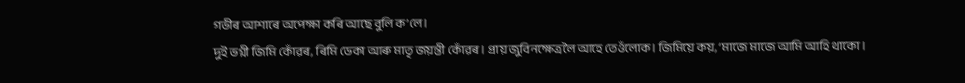গভীৰ আশাৰে অপেক্ষা কৰি আছে বুলি ক’লে।
দুই ভগ্নী জিমি কোঁৱৰ, ৰিমি ডেকা আৰু মাতৃ জয়ন্তী কোঁৱৰ। প্ৰায় জুবিনক্ষেত্রলৈ আহে তেওঁলোক। জিমিয়ে কয়, ‘মাজে মাজে আমি আহি থাকো।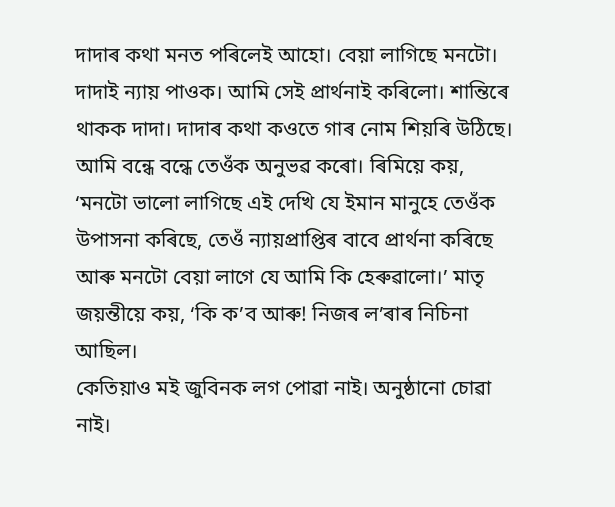দাদাৰ কথা মনত পৰিলেই আহো। বেয়া লাগিছে মনটো। দাদাই ন্যায় পাওক। আমি সেই প্রার্থনাই কৰিলো। শান্তিৰে থাকক দাদা। দাদাৰ কথা কওতে গাৰ নোম শিয়ৰি উঠিছে। আমি বন্ধে বন্ধে তেওঁক অনুভৱ কৰো। ৰিমিয়ে কয়, ‘মনটো ভালো লাগিছে এই দেখি যে ইমান মানুহে তেওঁক উপাসনা কৰিছে, তেওঁ ন্যায়প্ৰাপ্তিৰ বাবে প্রার্থনা কৰিছে আৰু মনটো বেয়া লাগে যে আমি কি হেৰুৱালো।’ মাতৃ জয়ন্তীয়ে কয়, ‘কি ক’ব আৰু! নিজৰ ল’ৰাৰ নিচিনা আছিল।
কেতিয়াও মই জুবিনক লগ পোৱা নাই। অনুষ্ঠানো চোৱা নাই।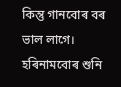কিন্তু গানবোৰ বৰ ভাল লাগে। হৰিনামবোৰ শুনি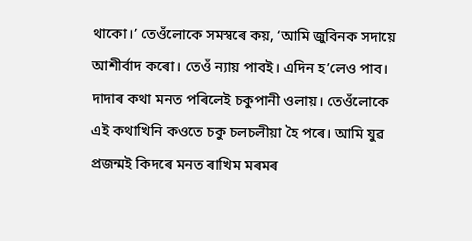থাকো।’ তেওঁলোকে সমস্বৰে কয়, ‘আমি জুবিনক সদায়ে আশীর্বাদ কৰো। তেওঁ ন্যায় পাবই। এদিন হ’লেও পাব। দাদাৰ কথা মনত পৰিলেই চকুপানী ওলায়। তেওঁলোকে এই কথাখিনি কওতে চকু চলচলীয়া হৈ পৰে। আমি যুৱ প্ৰজন্মই কিদৰে মনত ৰাখিম মৰমৰ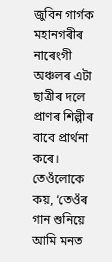জুবিন গাৰ্গক মহানগৰীৰ নাৰেংগী অঞ্চলৰ এটা ছাত্ৰীৰ দলে প্ৰাণৰ শিল্পীৰ বাবে প্রার্থনা কৰে। তেওঁলোকে কয়, ‘তেওঁৰ গান শুনিয়ে আমি মনত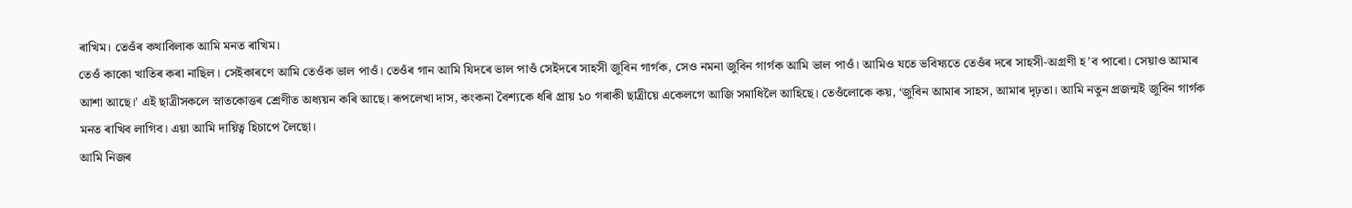ৰাখিম। তেওঁৰ কথাবিলাক আমি মনত ৰাখিম।
তেওঁ কাকো খাতিৰ কৰা নাছিল। সেইকাৰণে আমি তেওঁক ভাল পাওঁ। তেওঁৰ গান আমি যিদৰে ভাল পাওঁ সেইদৰে সাহসী জুবিন গাৰ্গক, সেও নমনা জুবিন গাৰ্গক আমি ভাল পাওঁ। আমিও যতে ভবিষ্যতে তেওঁৰ দৰে সাহসী-অগ্রণী হ’ব পাৰো। সেয়াও আমাৰ আশা আছে।’ এই ছাত্রীসকলে স্নাতকোত্তৰ শ্ৰেণীত অধ্যয়ন কৰি আছে। ৰূপলেখা দাস, কংকনা বৈশ্যকে ধৰি প্ৰায় ১০ গৰাকী ছাত্রীয়ে একেলগে আজি সমাধিলৈ আহিছে। তেওঁলোকে কয়, ‘জুবিন আমাৰ সাহস, আমাৰ দৃঢ়তা। আমি নতুন প্রজন্মই জুবিন গাৰ্গক মনত ৰাখিব লাগিব। এয়া আমি দায়িত্ব হিচাপে লৈছো।
আমি নিজৰ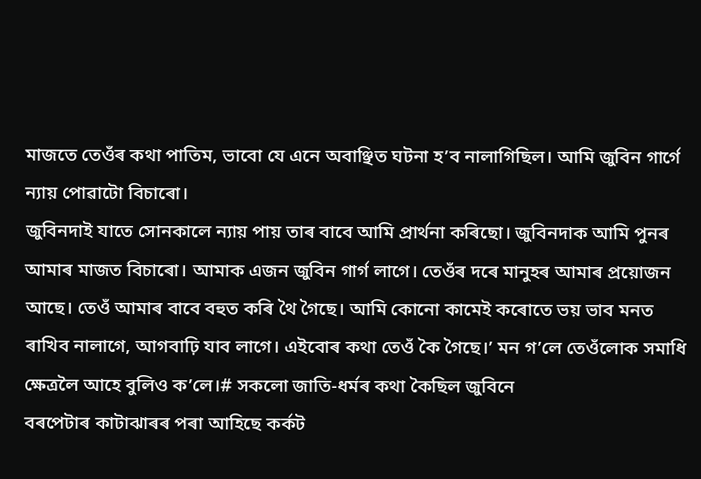মাজতে তেওঁৰ কথা পাতিম, ভাবো যে এনে অবাঞ্ছিত ঘটনা হ’ব নালাগিছিল। আমি জুবিন গার্গে ন্যায় পোৱাটো বিচাৰো।
জুবিনদাই যাতে সোনকালে ন্যায় পায় তাৰ বাবে আমি প্রার্থনা কৰিছো। জুবিনদাক আমি পুনৰ আমাৰ মাজত বিচাৰো। আমাক এজন জুবিন গাৰ্গ লাগে। তেওঁৰ দৰে মানুহৰ আমাৰ প্ৰয়োজন আছে। তেওঁ আমাৰ বাবে বহুত কৰি থৈ গৈছে। আমি কোনো কামেই কৰোতে ভয় ভাব মনত ৰাখিব নালাগে, আগবাঢ়ি যাব লাগে। এইবোৰ কথা তেওঁ কৈ গৈছে।’ মন গ’লে তেওঁলোক সমাধি ক্ষেত্রলৈ আহে বুলিও ক’লে।# সকলো জাতি-ধৰ্মৰ কথা কৈছিল জুবিনে
বৰপেটাৰ কাটাঝাৰৰ পৰা আহিছে কৰ্কট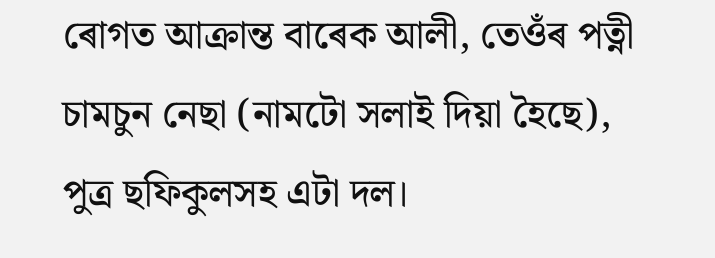ৰোগত আক্রান্ত বাৰেক আলী, তেওঁৰ পত্নী চামচুন নেছা (নামটো সলাই দিয়া হৈছে), পুত্র ছফিকুলসহ এটা দল।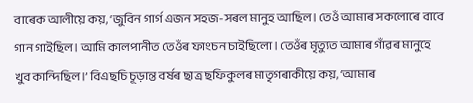বাৰেক আলীয়ে কয়, ‘জুবিন গাৰ্গ এজন সহজ-সৰল মানুহ আছিল। তেওঁ আমাৰ সকলোৰে বাবে গান গাইছিল। আমি কালপানীত তেওঁৰ ফাংচন চাইছিলো। তেওঁৰ মৃত্যুত আমাৰ গাঁৱৰ মানুহে খুব কান্দিছিল।’ বিএছচি চূড়ান্ত বৰ্ষৰ ছাত্ৰ ছফিকুলৰ মাতৃগৰাকীয়ে কয়, ‘আমাৰ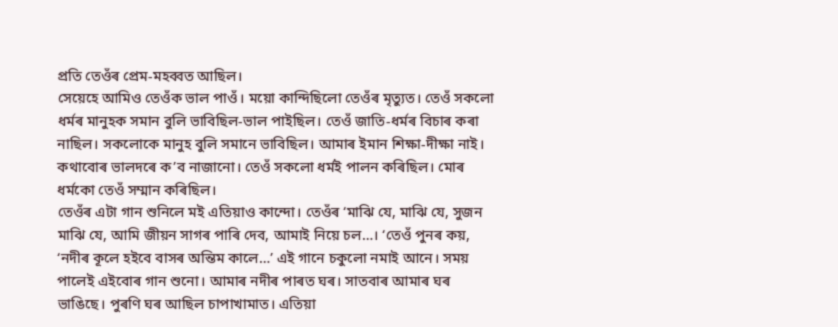প্ৰতি তেওঁৰ প্ৰেম-মহব্বত আছিল।
সেয়েহে আমিও তেওঁক ভাল পাওঁ। ময়ো কান্দিছিলো তেওঁৰ মৃত্যুত। তেওঁ সকলো ধৰ্মৰ মানুহক সমান বুলি ভাবিছিল-ভাল পাইছিল। তেওঁ জাতি-ধৰ্মৰ বিচাৰ কৰা নাছিল। সকলোকে মানুহ বুলি সমানে ভাবিছিল। আমাৰ ইমান শিক্ষা-দীক্ষা নাই। কথাবোৰ ভালদৰে ক’ব নাজানো। তেওঁ সকলো ধর্মই পালন কৰিছিল। মোৰ ধৰ্মকো তেওঁ সম্মান কৰিছিল।
তেওঁৰ এটা গান শুনিলে মই এতিয়াও কান্দো। তেওঁৰ ‘মাঝি যে, মাঝি যে, সুজন মাঝি যে, আমি জীয়ন সাগৰ পাৰি দেব, আমাই নিয়ে চল…। ‘তেওঁ পুনৰ কয়, ‘নদীৰ কূলে হইবে বাসৰ অন্তিম কালে…’ এই গানে চকুলো নমাই আনে। সময় পালেই এইবোৰ গান শুনো। আমাৰ নদীৰ পাৰত ঘৰ। সাতবাৰ আমাৰ ঘৰ ভাঙিছে। পুৰণি ঘৰ আছিল চাপাখামাত। এতিয়া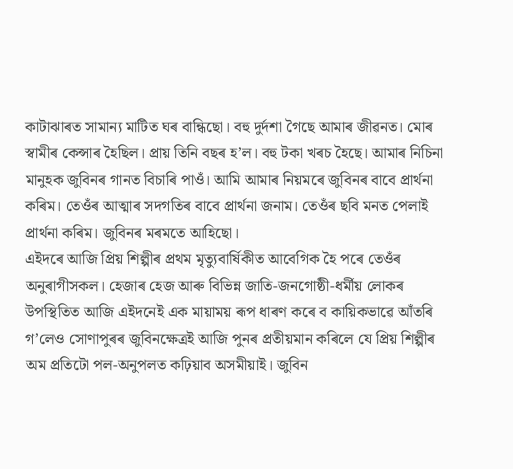কাটাঝাৰত সামান্য মাটিত ঘৰ বান্ধিছো। বহু দুর্দশা গৈছে আমাৰ জীৱনত। মোৰ স্বামীৰ কেন্সাৰ হৈছিল। প্ৰায় তিনি বছৰ হ’ল। বহু টকা খৰচ হৈছে। আমাৰ নিচিনা মানুহক জুবিনৰ গানত বিচাৰি পাওঁ। আমি আমাৰ নিয়মৰে জুবিনৰ বাবে প্রার্থনা কৰিম। তেওঁৰ আত্মাৰ সদগতিৰ বাবে প্রার্থনা জনাম। তেওঁৰ ছবি মনত পেলাই প্রার্থনা কৰিম। জুবিনৰ মৰমতে আহিছো।
এইদৰে আজি প্রিয় শিল্পীৰ প্ৰথম মৃত্যুবার্ষিকীত আবেগিক হৈ পৰে তেওঁৰ অনুৰাগীসকল। হেজাৰ হেজ আৰু বিভিন্ন জাতি-জনগোষ্ঠী-ধর্মীয় লোকৰ উপস্থিতিত আজি এইদনেই এক মায়াময় ৰূপ ধাৰণ কৰে ব কায়িকভাৱে আঁতৰি গ’লেও সোণাপুৰৰ জুবিনক্ষেত্রই আজি পুনৰ প্রতীয়মান কৰিলে যে প্রিয় শিল্পীৰ অম প্রতিটো পল-অনুপলত কঢ়িয়াব অসমীয়াই। জুবিন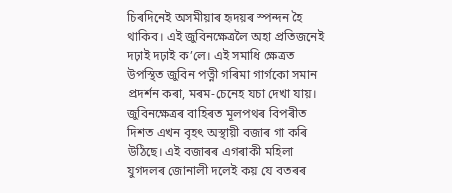চিৰদিনেই অসমীয়াৰ হৃদয়ৰ স্পন্দন হৈ থাকিব। এই জুবিনক্ষেত্রলৈ অহা প্রতিজনেই দঢ়াই দঢ়াই ক’লে। এই সমাধি ক্ষেত্রত উপস্থিত জুবিন পত্নী গৰিমা গাৰ্গকো সমান প্ৰদৰ্শন কৰা, মৰম-চেনেহ যচা দেখা যায়।
জুবিনক্ষেত্ৰৰ বাহিৰত মূলপথৰ বিপৰীত দিশত এখন বৃহৎ অস্থায়ী বজাৰ গা কৰি উঠিছে। এই বজাৰৰ এগৰাকী মহিলা যুগদলৰ জোনালী দলেই কয় যে বতৰৰ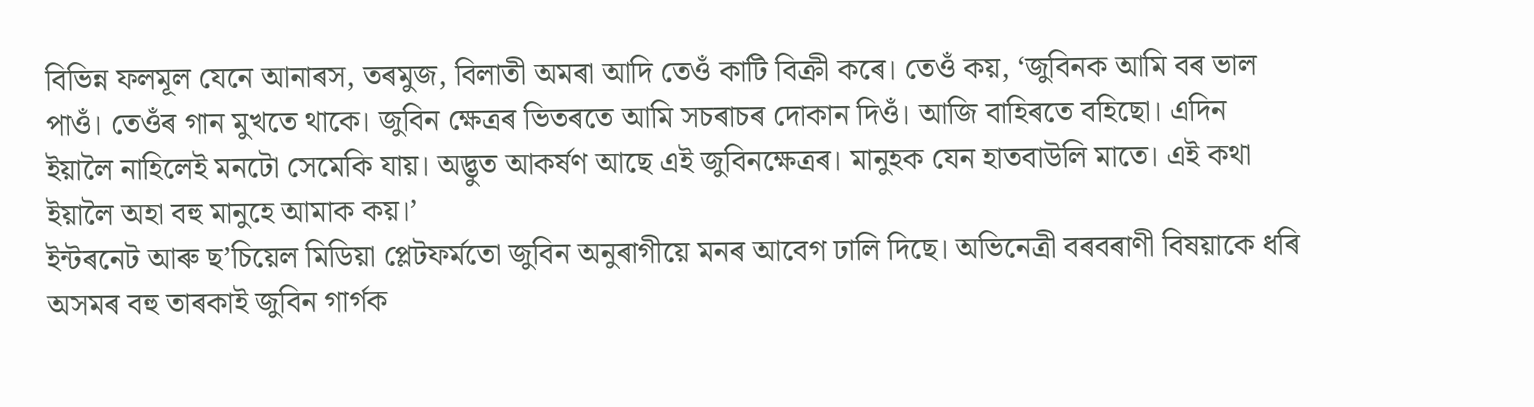বিভিন্ন ফলমূল যেনে আনাৰস, তৰমুজ, বিলাতী অমৰা আদি তেওঁ কাটি বিক্রী কৰে। তেওঁ কয়, ‘জুবিনক আমি বৰ ভাল পাওঁ। তেওঁৰ গান মুখতে থাকে। জুবিন ক্ষেত্ৰৰ ভিতৰতে আমি সচৰাচৰ দোকান দিওঁ। আজি বাহিৰতে বহিছো। এদিন ইয়ালৈ নাহিলেই মনটো সেমেকি যায়। অদ্ভুত আকর্ষণ আছে এই জুবিনক্ষেত্ৰৰ। মানুহক যেন হাতবাউলি মাতে। এই কথা ইয়ালৈ অহা বহু মানুহে আমাক কয়।’
ইন্টৰনেট আৰু ছ’চিয়েল মিডিয়া প্লেটফর্মতো জুবিন অনুৰাগীয়ে মনৰ আবেগ ঢালি দিছে। অভিনেত্ৰী বৰবৰাণী বিষয়াকে ধৰি অসমৰ বহু তাৰকাই জুবিন গাৰ্গক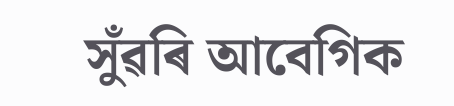সুঁৱৰি আবেগিক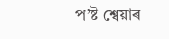প’ষ্ট শ্বেয়াৰ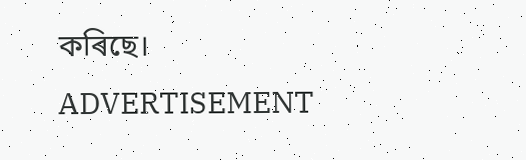কৰিছে।
ADVERTISEMENT